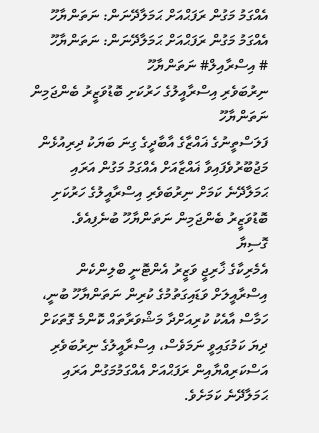އެއްގަމު މަގުން ރަފަޙްއަށް ޙަމަލާދޭނަން: ނަތަންޔާހޫ
އެއްގަމު މަގުން ރަފަޙްއަށް ޙަމަލާދޭނަން: ނަތަންޔާހޫ
# އިސްރާއިލް# ނަތަންޔާހޫ
ނިރުބަވެރި އިސްރާއީލުގެ ހަރުކަށި ބޮޑުވަޒީރު ބެންޖަމިން ނަތަންޔާހޫ
ފަލަސްތީނުގެ ޣައްޒާގެ އާބާދީގެ ގިނަ ބަޔަކު ދިރިއުޅެން މަޖުބޫރުވެފައިވާ ޣައްޒާއަށް އެއްގަމު މަގުން އަރައި ޙަމަލާދޭނެ ކަމަށް ނިރުބަވެރި އިސްރާއީލުގެ ހަރުކަށި ބޮޑުވަޒީރު ބެންޖަމިން ނަތަންޔާހޫ ބުނެފިއެވެ.
ގޮސިޔާ
އެމެރިކާގެ ޚާރިޖީ ވަޒީރު އެންޓޮނީ ބްލިންކެން އިސްރާއީލަށް ވަޑައިގަތުމުގެ ކުރިން ނަތަންޔާހޫ ބުނީ، ހަމާސް އާއެކު ކުރިއަށްދާ މަޝްވަރާތައް ކޮންމެ ގޮތަކަށް ދިޔަ ކަމުގައިވީ ނަމަވެސް، އިސްރާއީލުގެ ނިރުބަވެރި އަސްކަރިއްޔާއިން ރަފަޙްއަށް އެއްގަމުމަގުން އަރައި ޙަމަލާދޭނެ ކަމަށެވެ.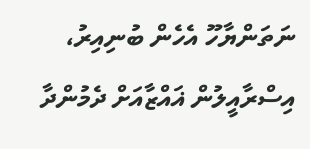ނަތަންޔާހޫ އެހެން ބުނިއިރު، އިސްރާއީލުން ޣައްޒާއަށް ދެމުންދާ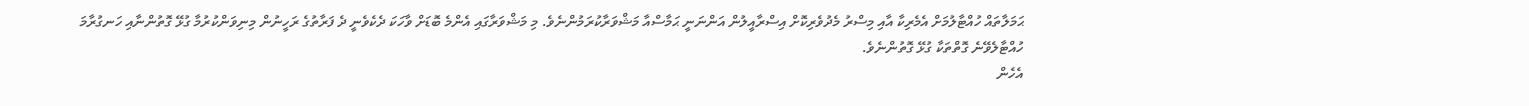ޙަމަލާތައް ހުއްޓާލުމަށް އެމެރިކާ އާއި މިސްރު މެދުވެރިކޮށް އިސްރާއީލުން އަންނަނީ ޙަމާސްއާ މަޝްވަރާކުރަމުންނެވެ. މި މަޝްވަރާގައި އެންމެ ބޮޑަށް ވާހަކަ ދެކެވެނީ ދެ ފަރާތުގެ ރަހީނުން މިނިވަންކުރުމާ ގުޅޭ ގޮތުންނާއި ހަނގުރާމަ ހުއްޓާލެވޭނެ ގޮތްތަކާ ގުޅޭ ގޮތުންނެވެ.
އެހެން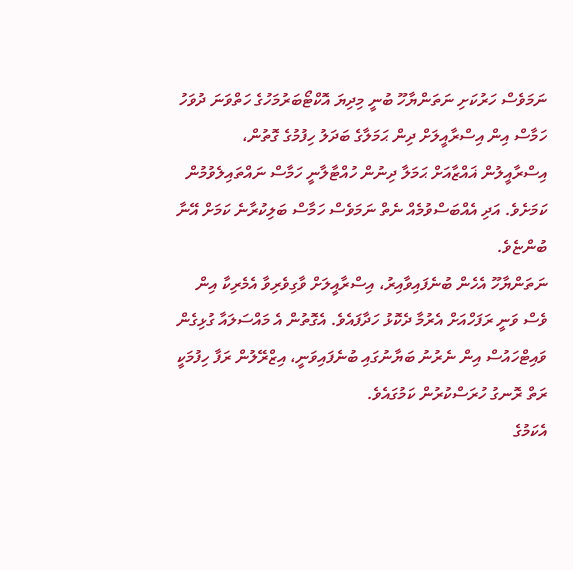ނަމަވެސް ހަރުކަށި ނަތަންޔާހޫ ބުނީ މިދިޔަ އޮކްޓޯބަރުމަހުގެ ހަތްވަނަ ދުވަހު ހަމާސް އިން އިސްރާއީލަށް ދިން ޙަމަލާގެ ބަދަލު ހިފުމުގެ ގޮތުން، އިސްރާއީލުން ޣައްޒާއަށް ޙަމަލާ ދިނުން ހުއްޓާލާނީ ހަމާސް ނައްތައިލެވުމުން ކަމަށެވެ. އަދި އެއްބަސްވުމެއް ނެތް ނަމަވެސް ހަމާސް ބަލިކުރާނެ ކަމަށް އޭނާ ބުންޏެވެ.
ނަތަންޔާހޫ އެހެން ބުނެފައިވާއިރު، އިސްރާއީލަށް ވާގިވެރިވާ އެމެރިކާ އިން ވެސް ވަނީ ރަފަހްއަށް އެރުމާ ދެކޮޅު ހަދާފައެވެ. އެގޮތުން އެ މައްސަލައާ ގުޅިގެން ވައިޓްހައުސް އިން ނެރުނު ބަޔާނުގައި ބުނެފައިވަނީ، އިޒްރޭލުން ރަފާ ހިފުމަކީ ރަތް ރޮނގު ހުރަސްކުރުން ކަމުގައެވެ.
އެކަމުގެ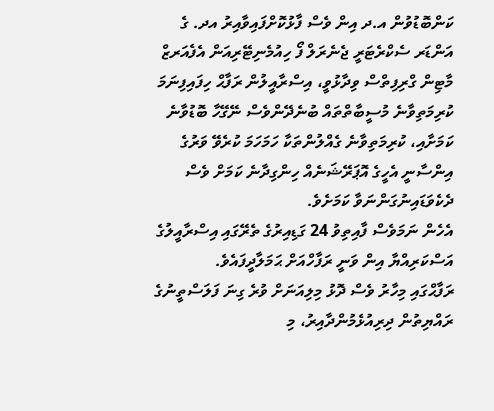ކަންބޮޑުވުން އ.ދ އިން ވެސް ފާޅުކޮށްފައިވާއިރު އދ. ގެ އަންޑަރ ސެކްރެޓަރީ ޖެނެރަލް ފޯ ހިއުމެނިޓޭރިއަން އެފެއަރޒް މާޓިން ގްރިފިތްސް ވިދާޅުވީ، އިސްރާއީލުން ރަފާޙް ހިފައިފިނަމަ ކުރިމަތިވާނެ މުސީބާތްތައް ބުނެދޭންވެސް ނޭގޭހާ ބޮޑުވާނެ ކަމަށާއި، ކުރިމަތިވާނެ ގެއްލުންތަކާ ހަމަހަމަ ކުރެވޭ ވަރުގެ އިންސާނީ އެހީގެ އޮޕަރޭޝަނެއް ހިންގިދާނެ ކަމަށް ވެސް ދެކެވަޑައިނުގަންނަވާ ކަމަށެވެ.
އެހެން ނަމަވެސް ފާއިތިވު 24 ގަޑިއިރުގެ ތެރޭގައި އިސްރާއީލުގެ އަސްކަރިއްޔާ އިން ވަނީ ރަފާހްއަށް ޙަމަލާދީފައެވެ.
ރަފާޙްގައި މިހާރު ވެސް ދޮޅު މިލިއަނަށް ވުރެ ގިނަ ފަލަސްތީނުގެ ރައްޔިތުން ދިރިއުޅެމުންދާއިރު، މި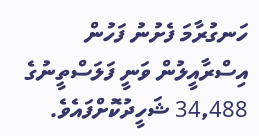ހަނގުރާމަ ފެށުނު ފަހުން އިސްރާއީލުން ވަނީ ފަލަސްތީނުގެ 34,488 ޝަހީދުކޮށްފައެވެ.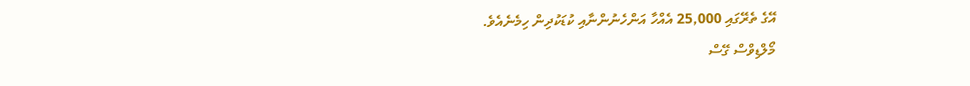އޭގެ ތެރޭގައި 25,000 އެއްހާ އަންހެނުންނާއި ކުޑަކުދިން ހިމެނެއެވެ.
މޯލްޑިވްސް ގޭސް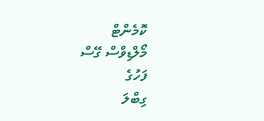ކޮމެންޓް
މޯލްޑިވްސް ގޭސް
ފަހުގެ
ގިބްލަ